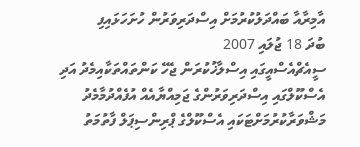އާމިރާއާ ބައްދަލުކުރުމަށް އިސްދަރިވަރުން ހުށަހަޅައިފި
ބުދަ 18 ޖުލައި 2007
ސީއެޗްއެސްއީގައި އިސްލާޚުކުރަން ޖެހޭ ކަންތައްތަކާއިމެދު އަދި އެސްކޫލްގައި އިސްދަރިވަރުންގެ ޖަމިއްޔާއެއް އުފެއްދުމާމެދު މަޝްވަރާކުރުމަށްޓަކައި އެސްކޫލްގެ ޕްރިންސިޕަލް ފާތުމަތު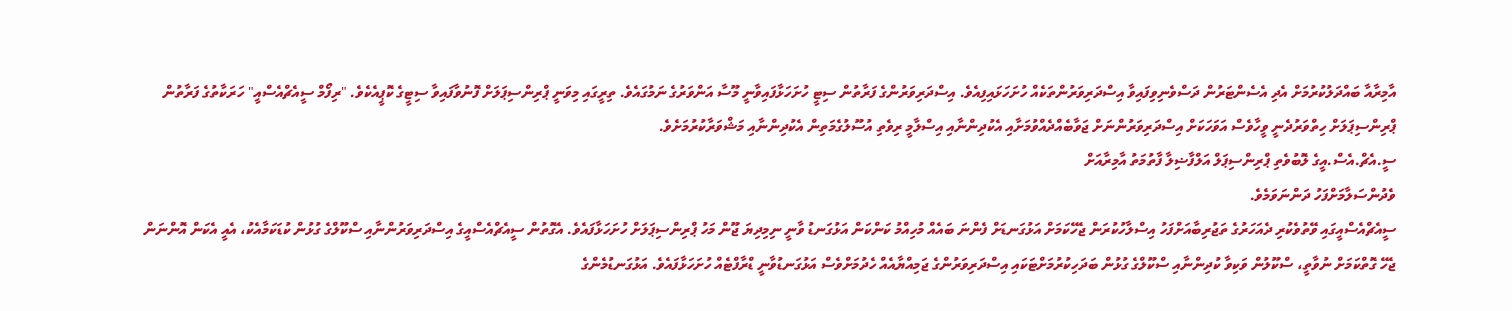އާމިރާއާ ބައްދަލުކުރުމަށް އެދި އެސެންޓަރުން ދަސްވެނިވިފައިވާ އިސްދަރިވަރުންތަކެއް ހުށަހަޅައިފިއެވެ. އިސްދަރިވަރުންގެ ފަރާތުން ސިޓީ ހުށަހަޅާފައިވާނީ މޫސާ އަންވަރުގެ ނަމުގައެވެ. ތިރީގައި މިވަނީ ޕްރިންސިޕަލަށް ފޮނުވާފައިވާ ސިޓީގެ ކޮޕީއެކެވެ. "ރިފޯމް ސީއެޗްއެސްއީ" ހަރަކާތުގެ ފަރާތުން ޕްރިންސިޕަލަށް ހިތްވަރުދެނީ ވީހާވެސް އަވަހަކަށް އިސްދަރިވަރުންނަށް ޖަވާބެއްދެއްވުމަށާއި އެކުދިންނާއި އިސްލާމީ ރިވެތި އުސޫލުގެމަތިން އެކުދިންނާއި މަޝްވަރާކުރުމަށެވެ.
ސީ.އެޗް.އެސް.އީގެ ލޮބުވެތި ޕްރިންސިޕަލް އަލްފާޟިލާ ފާތުމަތު އާމިރާއަށް
ވެދުންސަލާމަށްފަހު ދަންނަވަމެވެ.
ސީއެޗްއެސްއީގައި ވޭތުވެކުރި ދެއަހަރުގެ ތަޖުރިބާއަށްފަހު އިސްލާހުކުރަން ޖެހޭކަމަށް އަޅުގަނޑަށް ފެންނަ ބައެއް މުހިއްމު ކަންކަން އަޅުގަނޑު ވާނީ ނިމިދިޔަ ޖޫން މަހު ޕްރިންސިޕަލަށް ހުށަހަޅާފައެވެ. އެގޮތުން ސީއެޗްއެސްއީގެ އިސްދަރިވަރުންނާއި ސްކޫލްގެ ގުޅުން ކުޑަކަމާއެކު، އެއީ އެކަން އޮންނަން ޖެހޭ ގޮތްކަމަށް ނުވާތީ، ސްކޫލުން ވަކިވާ ކުދިންނާއި ސްކޫލްގެ ގުޅުން ބަދަހިކުރުމަށްޓަކައި އިސްދަރިވަރުންގެ ޖަމިއްޔާއެއް ހެދުމަށްވެސް އަޅުގަނޑުވާނީ ޑްރާފްޓެއް ހުށަހަޅާފައެވެ. އަޅުގަނޑުމެންގެ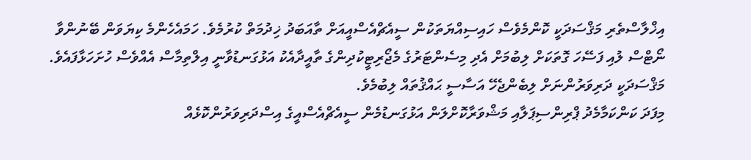އިޚްލާސްތެރި މަޤްސަދަކީ ކޮންމެވެސް ހައިސިއްޔަތަކުން ސީއެޗްއެސްއީއަށް ތާއަބަދު ޚިދުމަތް ކުރުމެވެ. ހަމައެހެންމެ ކިޔަވަން ބޭނުންވާ ނޯޓްސް ލުއި ފަސޭހަ ގޮތަކަށް ލިބުމަށް އެދި މިސެންޓަރުގެ މެޖޯރިޓީކުދިންގެ ތާއީދާއެކު އަޅުގަނޑުވާނީ އިލްތިމާސް އެއްވެސް ހުށަހަޅާފައެވެ. މަޤްސަދަކީ ދަރިވަރުންނަށް ލިބެންޖެހޭ އަސާސީ ޙައްޤުތައް ލިބުމެވެ.
މިފަދަ ކަންކަމާމެދު ޕްރިންސިޕަލާއި މަޝްވަރާކޮށްލަން އަޅުގަނޑުމެން ސީއެޗްއެސްއީގެ އިސްދަރިވަރުންކޮޅެއް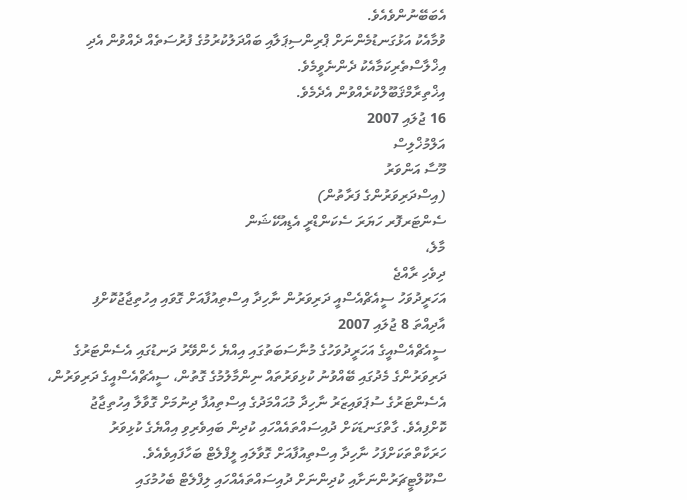އެބަބޭނުންވެއެވެ.
ވުމާއެކު އަޅުގަނޑުމެންނަށް ޕްރިންސިޕަލާއި ބައްދަލުކުރުމުގެ ފުރުސަތެއް ދެއްވުން އެދި އިޚްލާސްތެރިކަމާއެކު ދެންނެވީމެވެ.
އިޚްތިރާމްޤަބޫލްކުރެއްވުން އެދެމެވެ.
16 ޖުލައި 2007
އަލްމުޚްލިސް
މޫސާ އަންވަރު
(އިސްދަރިވަރުންގެ ފަރާތުން)
ސެންޓަރފޮރ ހަޔަރަ ސެކަންޑްރީ އެޑިއުކޭޝަން
މާލެ،
ދިވެހި ރާއްޖެ
އަހަރީދުވަހު ސީއެޗްއެސްއީ ދަރިވަރުން ނާހިދާ އިސްތިއުފާއަށް ގޮވައި އިހުތިޖާޖުކޮށްފި
އާދިއްތަ 8 ޖުލައި 2007
ސީއެޗްއެސްއީގެ އަހަރީދުވަހުގެ މުނާސަބަތުގައި އިއްޔެ ހެންވޭރު ދަނޑުގައި އެސެންޓަރުގެ ދަރިވަރުންގެ މެދުގައި ބޭއްވުނު ކުޅިވަރުތައް ނިންމާލުމުގެ ގޮތުން، ސީއެޗްއެސްއީގެ ދަރިވަރުން، އެސެންޓަރުގެ ސުޕަވައިޒަރު ނާހިދާ މުޙައްމަދުގެ އިސްތިއުފާ ދިނުމަށް ގޮވާލާ އިހުތިޖާޖު ކޮށްފިއެވެ. ގާތްގަނޑަކަށް ދުއިސައްތައެއްހައި ކުދިން ބައިވެރިވި އިއްޔެގެ ކުޅިވަރު ހަރަކާތްތަކަށްފަހު ނާހިދާ އިސްތިއުފާއަށް ގޮވާލައި ލީފްލެޓް ބަހާފައިވެއެވެ. ސްކޫލްޓީޗަރުންނަށާއި ކުދިންނަށް ދުއިސައްތައެއްހައި ލިފްލެޓް ބެހުމުގައި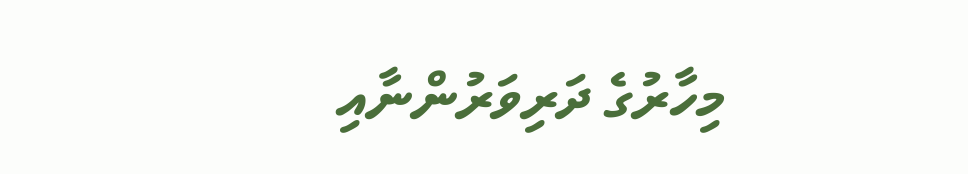މިހާރުގެ ދަރިވަރުންނާއި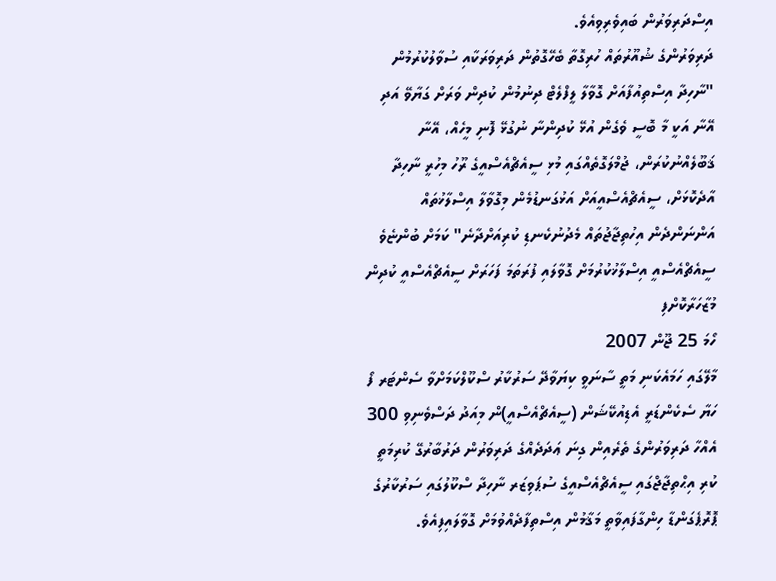އިސްދަރިވަރުން ބައިވެރިވިއެވެ.
ދަރިވަރުންގެ ޝުއޫރުތައް ހުރިގޮތާ ބެހޭގޮތުން ދަރިވަރަކާއި ސުވާލުކުރުމުން "ނާހިދާ އިސްތިއުފާއަށް ގޮވާލާ ލީފްލެޓް ދިނުމުން ކުދިން ވަރަށް ގަޔާވޭ އަދި އޭނާ އަކީ މާ ބޮސީ ވެގެން އުޅޭ ކުދިންނާ ނުގުޅޭ ފޮނި މީހެއް، އޭނާ ޤަބޫލެއްނުކުރަން، ޖުމްލަގޮތެއްގައި މުޅި ސީއެޗްއެސްއީގެ ރޫހު މިހުރީ ނާހިދާ އާދެކޮޅަށް، ސީއެޗްއެސްއީއަށް އަޅުގަނޑުމެން މިގޮވާލާ އިސްލާޚުތައް އަންނަންދެން އިހުތިޖާޖުތައް މެދުނުކެނޑި ކުރިއަށްދާނެ" ކަމަށް ބުންޏެވެ
ސީއެޗްއެސްއީ އިސްލާޚުކުރުމަށް ގޮވާލައި ފުރަތަމަ ފަހަރަށް ސީއެޗްއެސްއީ ކުދިން މުޒާހަރާކޮށްފި
ހޯމަ 25 ޖޫން 2007
މާލޭގައި ހަމައެކަނި މަތީ ސާނަވީ ކިޔަވާދޭ ސަރުކާރު ސްކޫލްކަމަށްވާ ސެންޓަރ ފޯ ހަޔާ ސެކެންޑަރީ އެޑިއުކޭޝަން (ސީއެޗްއެސްއީ)ން މިއަދު ދަސްވެނިވި 300 އެއްހާ ދަރިވަރުންގެ ތެރެއިން ގިނަ ޢަދަދެއްގެ ދަރިވަރުން ދަރުބާރުގޭ ކުރިމަތީ ކުރި އިޙްތިޖާޖްގައި ސީއެޗްއެސްއީގެ ސުޕަވިޒަރ ނާހިދާ ސްކޫލުގައި ސަރުކާރުގެ ޕޮރޮޕެގަންޑާ ހިންގާފައިވާތީ މަޤާމުން އިސްތިފާދެއްވުމަށް ގޮވާލައިފިއެވެ.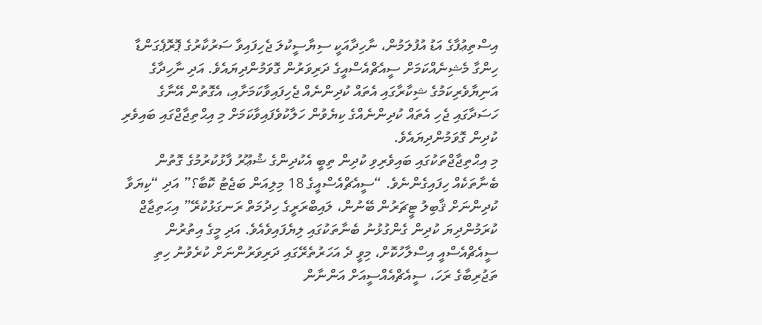އިސްތިޢުފާގެ އަޑު އުފުލަމުން، ނާހިދާއަކީ ސިޔާސީކުލަ ޖެހިފައިވާ ސަރުކާރުގެ ޕޮރޮޕެގަންޑާ ހިންގާ މެޝިނެއްކަމަށް ސީއެޗްއެސްއީގެ ދަރިވަރުން ގޮވަމުންދިޔައެވެ. އަދި ނާހިދާގެ އަނިޔާވެރިކަމުގެ ޝިކާރާގައި އެތައް ކުދިންނެއް ޖެހިފައިވާކަމަށާއި، އެގޮތުން އޭނާގެ ހަސަދާގައި ޖެހި އެތައް ކުދިންނެއްގެ ކިޔެވުން ހަލާކުވެފައިވާކަމަށް މި އިޙްތިޖާޖްގައި ބައިވެރި ކުދިން ގޮވަމުންދިޔައެވެ.
މި އިޙްތިޖާޖްތަކުގައި ބައިވެރިވި ކުދިން ތިބީ އެކުދިންގެ ޝުޢޫރު ފާޅުކުރުމުގެ ގޮތުން ބެނާތަކެއް ހިފައިގެންނެވެ. “ސީއެޗްއެސްއީގެ 18 މިލިއަން ބަޖެޓު ކޮބާ؟” އަދި “ކިޔަވާ ކުދިންނަށް ޤާބިލު ޓީޗަރުން ބޭނުން، ލައިބްރަރީގެ ހިދުމަތް ރަނގަޅުކުރޭ” އިޙަތިޖާޖް ކުރަމުންދިޔަ ކުދިން ގެންގުޅުނު ބެނާތަކުގައި ލިޔެފައިވެއެވެ. އަދި މީގެ އިތުރުން ސީއެޗްއެސްއީ އިސްލާހުކޮށް، މިވީ ދެ އަހަރުތެރޭގައި ދަރިވަރުންނަށް ކުރެވުނު ހިތި ތަޖުރިބާގެ ރަހަ، ސީއެޗްއެއްސީއަށް އަންނާން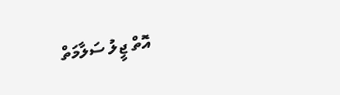އޮތް ޖީލު ސަލާމަތް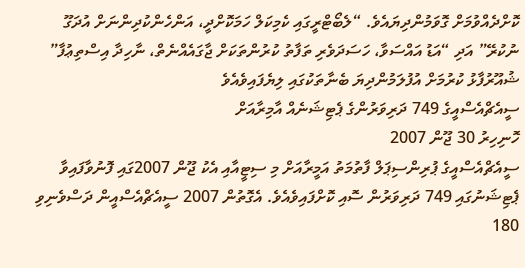ކޮށްދެއްވުމަށް ގޮވަމުންދިޔައެވެ. “ލެބޯޓްރީގައި ކެމިކަލް ހަމަކޮށްދީ، އަންހެންކުދިންނަށް އުދަގޫ ނުކުރޭ” އަދި “އަޑު އައްސަވާ، ހަސަދަވެރި ތަފާތު ކުރުންތަކަށް ޖާގައެއްނެތް، ނާހިދާ އިސްތިޢުފާ” ޝުއޫރުފާޅު ކުރުމަށް އުފުލަމުންދިޔަ ބެނާތަކުގައި ލިޔެފައިވެއެވެ
ސީއެޗްއެސްއީގެ 749 ދަރިވަރުންގެ ޕެޓިޝަނެއް އާމިރާއަށް
ހޮނިހިރު 30 ޖޫން 2007
ސީއެޗްއެސްއީގެ ޕުރިންސިޕަލް ފާތުމަތު އަމީރާއަށް މި ސިޓީއާއި އެކު ޖޫން 2007ގައި ފޮނުވާފައިވާ ޕެޓިޝަނުގައި 749 ދަރިވަރުން ސޮއި ކޮށްފައިވެއެވެ. އެގޮތުން 2007 ސީއެޗްއެސްއީން ދަސްވެނިވި 180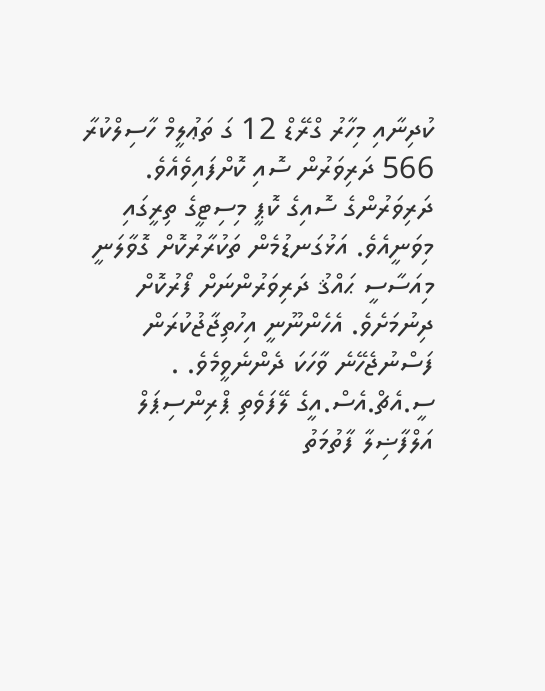ކުދިނާއި މިހާރު ގްރޭޑް 12 ގަ ތަޢުލީމް ހާސިލްކުރާ 566 ދަރިވަރުން ސޮއި ކޮށްފައިވެއެވެ. ދަރިވަރުންގެ ސޮއިގެ ކޮޕީ މިސިޓީގެ ތިރީގައި މިވަނީއެވެ. އަޅުގަނޑުމެން ތަކުރާރުކޮށް ގޮވާލަނީ މިއަސާސީ ޙައްޤު ދަރިވަރުންނަށް ފޯރުކޮށް ދިނުމަށެވެ. އެހެންނޫނީ އިހުތިޖާޖުކުރަން ފަސްނުޖެހޭނެ ވާހަކަ ދެންނެވީމެވެ. .
ސީ.އެޗް.އެސް.އީގެ ލޭފަވެތި ޕްރިންސިޕަލް އަލްފާޟިލާ ފާތުމަތު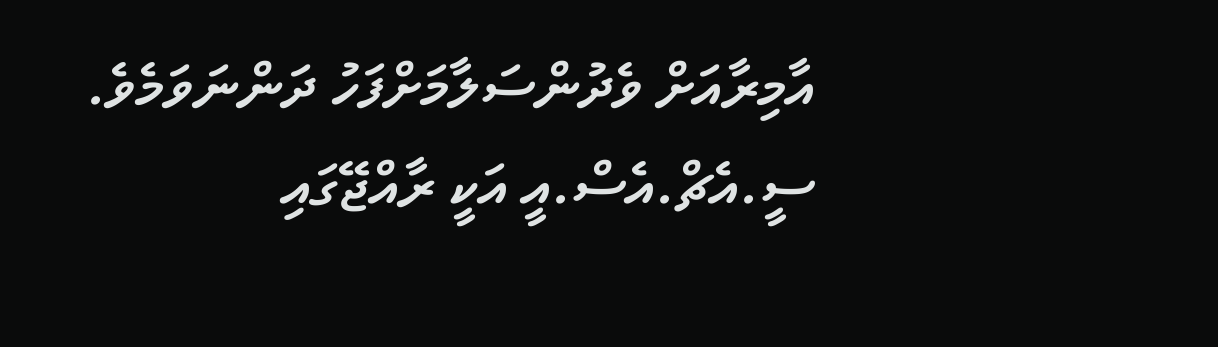އާމިރާއަށް ވެދުންސަލާމަށްފަހު ދަންނަވަމެވެ. ސީ.އެޗް.އެސް.އީ އަކީ ރާއްޖޭގައި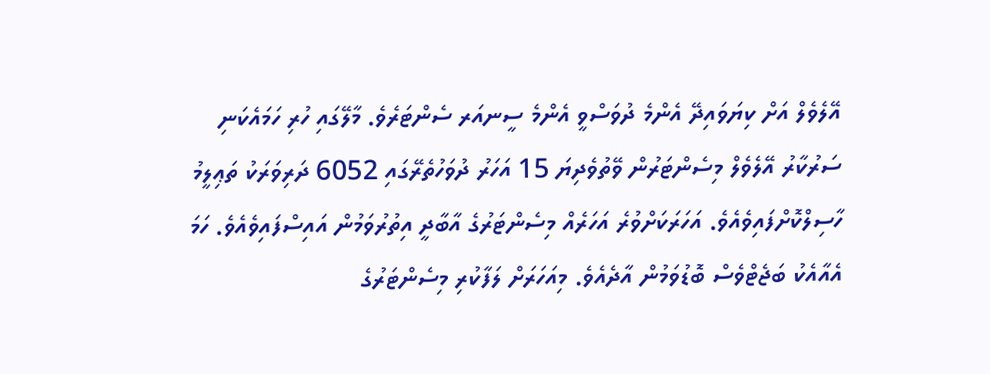އޭލެވެލް އަށް ކިޔަވައިދޭ އެންމެ ދުވަސްވީ އެންމެ ސީނއަރ ސެންޓަރެވެ. މާލޭގައި ހުރި ހަމައެކަނި ސަރުކާރު އޭލެވެލް މިސެންޓަރުން ވޭތުވެދިޔަ 15 އަހަރު ދުވަހުތެރޭގައި 6052 ދަރިވަރަކު ތަޢިލީމު ހާސިލްކޮށްފައިވެއެވެ. އަހަރަކަށްވުރެ އަހަރެއް މިސެންޓަރުގެ އާބާދީ އިތުރުވަމުން އައިސްފައިވެއެވެ. ހަމަ އެއާއެކު ބަޖެޓްވެސް ބޮޑުވަމުން އާދެއެވެ. މިއަހަރަށް ލަފާކުރި މިސެންޓަރުގެ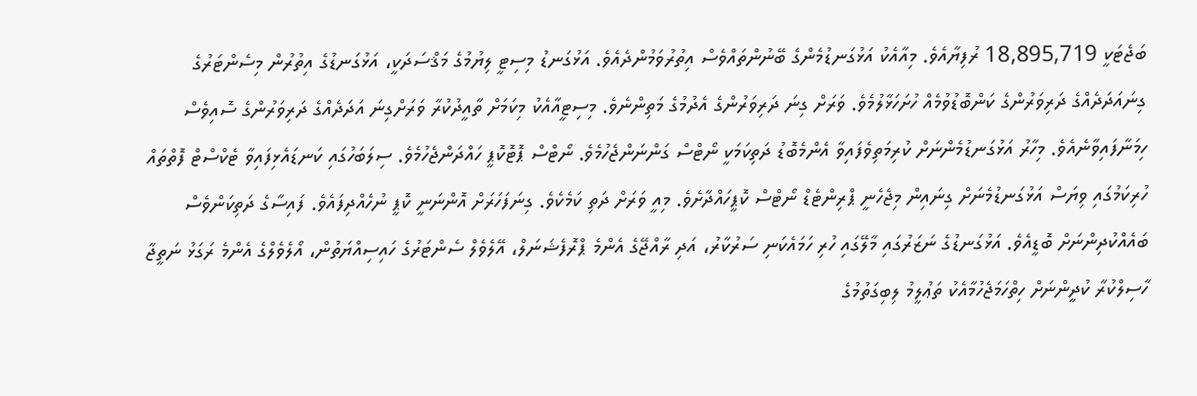ބަޖެޓަކީ 18,895,719 ރުފިޔާއެވެ. މިއާއެކު އަޅުގަނޑުމެންގެ ބޭނުންތައްވެސް އިތުރުވަމުންދެއެވެ. އަޅުގަނޑު މިސިޓީ ލިޔުމުގެ މަޤްސަދަކީ، އަޅުގަނޑުގެ އިތުރުން މިސެންޓަރުގެ ގިނައަދަދެއްގެ ދަރިވަރުންގެ ކަންބޮޑުވުމެއް ހުށަހަޅާލުމެވެ. ވަރަށް ގިނަ ދަރިވަރުންގެ އެދުމުގެ މަތިންނެވެ. މިސިޓީއާއެކު މިކަމަށް ތާއީދުކުރާ ވަރަށްގިނަ އަދަދެއްގެ ދަރިވަރުންގެ ސޮއިވެސް ހިމަނާފައިވާނެއެވެ. މިހާރު އަޅުގަނޑުމެންނަށް ކުރިމަތިވެފައިވާ އެންމެބޮޑު ދަތިކަމަކީ ނޯޓްސް ގަންނަންޖެހުމެވެ. ނޯޓްސް ޕޮޓޮކޮޕީ ހައްދަންޖެހުމެވެ. ސިލަބަހުގައި ކަނޑައެޅިފައިވާ ޓެކްސްޓް ފޮތްތައް ހުރިކަމުގައި ވިޔަސް އަޅުގަނޑުމެނަށް ގިނައިން މިޖެހެނީ ޕްރިންޓެޑް ނޯޓްސް ކޮޕީހައްދާށެވެ. މިއީ ވަރަށް ދަތި ކަމެކެވެ. ގިނަފަހަރަށް އޮންނަނީ ކޮޕީ ނުހެއްދިފައެވެ. ފައިސާގެ ދަތިކަންވެސް ބައެއްކުދިންނަށް ބޮޑީއެވެ. އަޅުގަނޑުގެ ނަޒަރުގައި މާލޭގައި ހުރި ހަމައެކަނި ސަރުކާރު، އަދި ރާއްޖޭގެ އެންމެ ޕްރޮފެޝަނަލް، އޭލެވެލް ސެންޓަރުގެ ހައިސިއްޔަތުން، އޯލެވެލްގެ އެންމެ ރަގަޅު ނަތީޖާ ހާސިލްކުރާ ކުދީންނަށް ހިތްހަމަޖެހުމާއެކު ތަޢުލީމު ލިބިގަތުމުގެ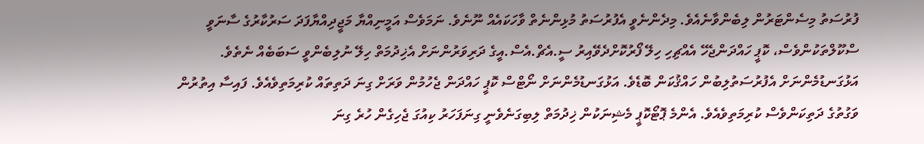ފުރުސަތު މިސެންޓަރުން ލިބެންވާނެއެވެ. މިދެންނެވީ އެފުރުސަތު މުޅިންނެތް ވާހަކައެއް ނޫނެވެ. ނަމަވެސް އަމީނިއްޔާ މަޖީދިއްޔާފަދަ ސަރުކާރުގެ ސާނަވީ ސްކޫލްތަކުންވެސް، ކޮޕީ ހައްދަންޖެހޭ އެއްޗިހި ހިލޭ ފޯރުކޮށްދެވޭއިރު ސީ.އެޗް.އެސް.އީގެ ދަރިވަރުންނަށް އެޚިދުމަތް ހިލޭ ނުލިބެންވީ ސަބަބެއް ނެތެވެ. އަޅުގަނޑުމެންނަށް އެފުރުސަތުލިބުން ހައްޤުކަން ބޮޑެވެ. އަޅުގަނޑުމެންނަށް ނޯޓްސް ކޮޕީ ހައްދަން ޖެހުމުން ވަރަށް ގިނަ ދަތިތައް ކުރިމަތިވެއެވެ. ފައިސާ އިތުރުން ވަގުތުގެ ދަތިކަންވެސް ކުރިމަތިވެއެވެ. އެންމެ ޕޮޓޯކޮޕީ މެޝިނަކުން ޚިދުމަތް ލިބިގަނެވެނީ ގިނަފަހަރު ކިއުގަ ޖެހިގެން ހުރެ ގިނަ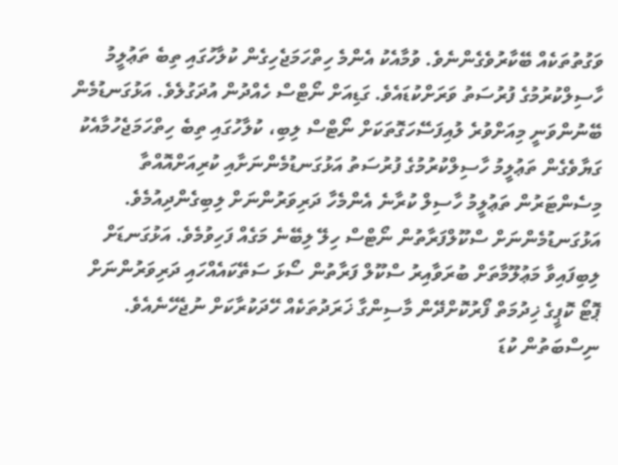ވަގުތުތަކެއް ބޭކާރުވެގެންނެވެ. ވުމާއެކު އެންމެ ހިތްހަމަޖެހިގެން ކުލާހުގައި ތިބެ ތަޢުލީމު ހާސިލްކުރުމުގެ ފުރުސަތު ވަރަށްކުޑައެވެ. ގަޑިއަށް ނޯޓްސް ހެއްދުން އުދަގުލެވެ. އަޅުގަނޑުމެން ބޭނުންވަނީ މިއަށްވުރެ ލުއިފަސޭހަގޮތަކަށް ނޯޓްސް ލިބި، ކުލާހުގައި ތިބެ ހިތްހަމަޖެހުމާއެކު ގަޔާވެގެން ތަޢުލީމު ހާސިލްކުރުމުގެ ފުރުސަތު އަޅުގަނޑުމެންނަށާއި ކުރިއަށްއޮއްތާ މިސެންޓަރުން ތަޢުލީމު ހާސިލް ކުރާނެ އެންމެހާ ދަރިވަރުންނަށް ލިބިގެންދިއުމެވެ. އަޅުގަނޑުމެންނަށް ސްކޫލްފަރާތުން ނޯޓްސް ހިލޭ ލިބޭނެ މަގެއް ފަހިވުމެވެ. އަޅުގަނޑަށް ލިބިފައިވާ މަޢުލޫމާތަށް ބުރަވާއިރު ސްކޫލް ފަރާތުން ސޯޅަ ސަތޭކައެއްހައި ދަރިވަރުންނަށް ޕޮޓޯ ކޮޕީގެ ޚިދުމަތް ފޯރުކޮށްދޭން މާސިންގާ ޚަރަދުތަކެއް ހޭދަކުރާކަށް ނުޖެހޭނެއެވެ. ނިސްބަތުން ކުޑަ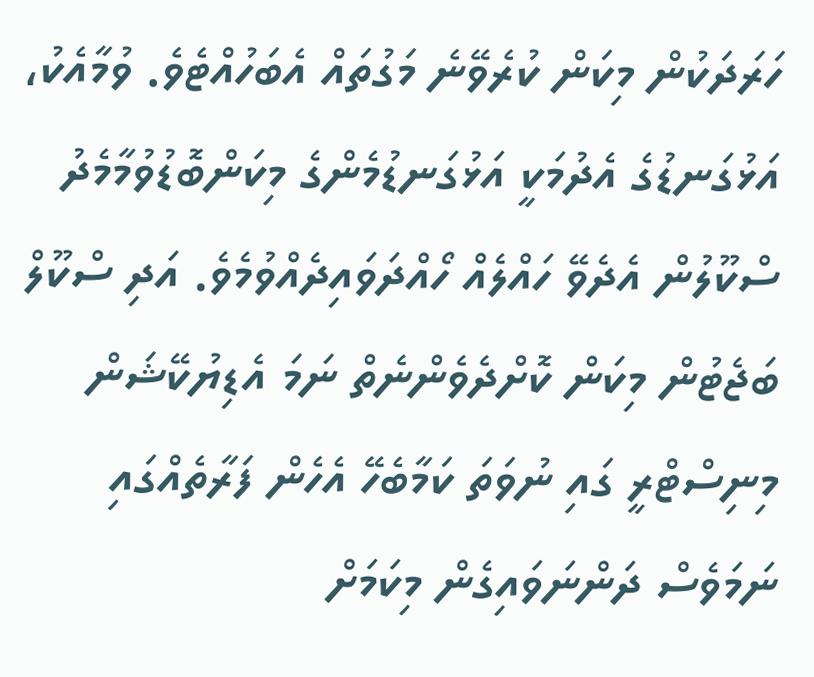ހަރަދަކުން މިކަން ކުރެވޭނެ މަގުތައް އެބަހުއްޓެވެ. ވުމާއެކު، އަޅުގަނޑުގެ އެދުމަކީ އަޅުގަނޑުމެންގެ މިކަންބޮޑުވުމާމެދު ސްކޫލުން އެދެވޭ ހައްލެއް ހޯއްދަވައިދެއްވުމެވެ. އަދި ސްކޫލް ބަޖެޓުން މިކަން ކޮށްދެވެންނެތް ނަމަ އެޑިޔުކޭޝަން މިނިސްޓްރީ ގައި ނުވަތަ ކަމާބެހޭ އެހެން ފަރާތެއްގައި ނަމަވެސް ދަންނަވައިގެން މިކަމަށް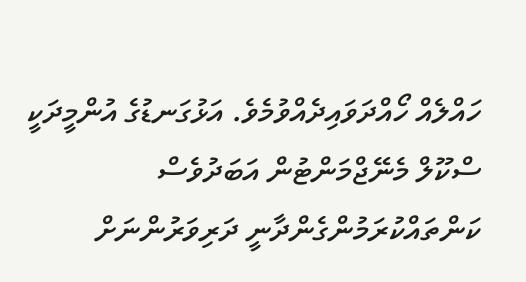ހައްލެއް ހޯއްދަވައިދެއްވުމެވެ. އަޅުގަނޑުގެ އުންމީދަކީ ސްކޫލް މެނޭޖްމަންޓުން އަބަދުވެސް ކަންތައްކުރަމުންގެންދާނީ ދަރިވަރުންނަށް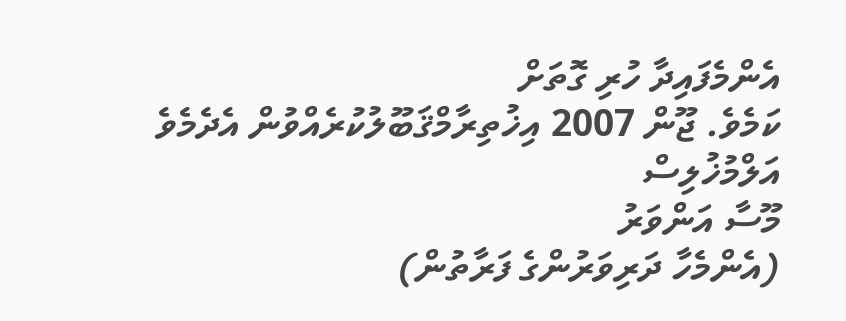އެންމެފައިދާ ހުރި ގޮތަށް
ކަމެވެ. ޖޫން 2007 އިޚުތިރާމްޤަބޫލުކުރެއްވުން އެދެމެވެ
އަލްމުޚުލިސް
މޫސާ އަންވަރު
(އެންމެހާ ދަރިވަރުންގެ ފަރާތުން)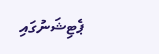ޕެޓިޝަނުގައި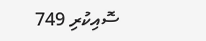ސޮއިކުރި 749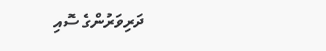ދަރިވަރުންގެ ސޮއި